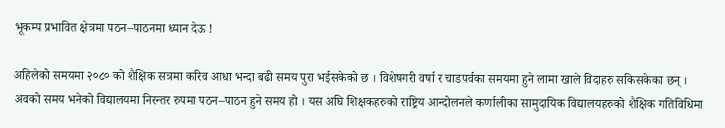भूकम्प प्रभावित क्षेत्रमा पठन–पाठनमा ध्यान देऊ !

अहिलेको समयमा २०८० को शैक्षिक सत्रमा करिव आधा भन्दा बढी समय पुरा भईसकेको छ । विशेषगरी वर्षा र चाडपर्वका समयमा हुने लामा खाले विदाहरु सकिसकेका छन् । अवको समय भनेको विद्यालयमा निरन्तर रुपमा पठन–पाठन हुने समय हो । यस अघि शिक्षकहरुको राष्ट्रिय आन्दोलनले कर्णालीका सामुदायिक विद्यालयहरुको शैक्षिक गतिविधिमा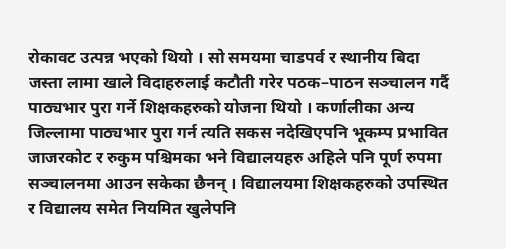रोकावट उत्पन्न भएको थियो । सो समयमा चाडपर्व र स्थानीय बिदा जस्ता लामा खाले विदाहरुलाई कटौती गरेर पठक–पाठन सञ्चालन गर्दै पाठ्यभार पुरा गर्ने शिक्षकहरुको योजना थियो । कर्णालीका अन्य जिल्लामा पाठ्यभार पुरा गर्न त्यति सकस नदेखिएपनि भूकम्प प्रभावित जाजरकोट र रुकुम पश्चिमका भने विद्यालयहरु अहिले पनि पूर्ण रुपमा सञ्चालनमा आउन सकेका छैनन् । विद्यालयमा शिक्षकहरुको उपस्थित र विद्यालय समेत नियमित खुलेपनि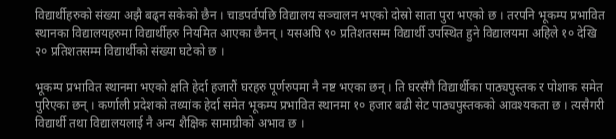विद्यार्थीहरुको संख्या अझै बढ्न सकेको छैन । चाडपर्वपछि विद्यालय सञ्चालन भएको दोस्रो साता पुरा भएको छ । तरपनि भूकम्प प्रभावित स्थानका विद्यालयहरुमा विद्यार्थीहरु नियमित आएका छैनन् । यसअघि ९० प्रतिशतसम्म विद्यार्थी उपस्थित हुने विद्यालयमा अहिले १० देखि २० प्रतिशतसम्म विद्यार्थीको संख्या घटेको छ ।

भूकम्प प्रभावित स्थानमा भएको क्षति हेर्दा हजारौं घरहरु पूर्णरुपमा नै नष्ट भएका छन् । ति घरसँगै विद्यार्थीका पाठ्यपुस्तक र पोशाक समेत पुरिएका छन् । कर्णाली प्रदेशको तथ्यांक हेर्दा समेत भूकम्प प्रभावित स्थानमा १० हजार बढी सेट पाठ्यपुस्तकको आवश्यकता छ । त्यसैगरी विद्यार्थी तथा विद्यालयलाई नै अन्य शैक्षिक सामाग्रीको अभाव छ ।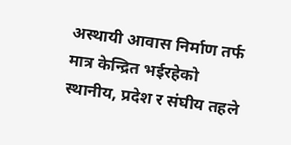अस्थायी आवास निर्माण तर्फ मात्र केन्द्रित भईरहेको स्थानीय, प्रदेश र संघीय तहले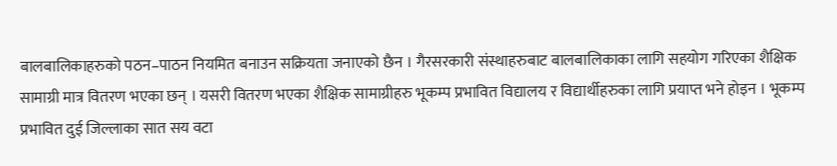बालबालिकाहरुको पठन–पाठन नियमित बनाउन सक्रियता जनाएको छैन । गैरसरकारी संस्थाहरुबाट बालबालिकाका लागि सहयोग गरिएका शैक्षिक सामाग्री मात्र वितरण भएका छन् । यसरी वितरण भएका शैक्षिक सामाग्रीहरु भूकम्प प्रभावित विद्यालय र विद्यार्थीहरुका लागि प्रयाप्त भने होइन । भूकम्प प्रभावित दुई जिल्लाका सात सय वटा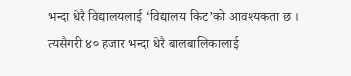भन्दा धेरै विद्यालयलाई ‘विद्यालय किट’को आवश्यकता छ । त्यसैगरी ४० हजार भन्दा धेरै बालबालिकालाई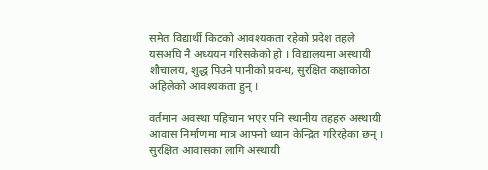समेत विद्यार्थी किटको आवश्यकता रहेको प्रदेश तहले यसअघि नै अध्ययन गरिसकेको हो । विद्यालयमा अस्थायी शौचालय, शुद्ध पिउने पानीको प्रवन्ध, सुरक्षित कक्षाकोठा अहिलेको आवश्यकता हुन् ।

वर्तमान अवस्था पहिचान भएर पनि स्थानीय तहहरु अस्थायी आवास निर्माणमा मात्र आफ्नो ध्यान केन्द्रित गरिरहेका छन् । सुरक्षित आवासका लागि अस्थायी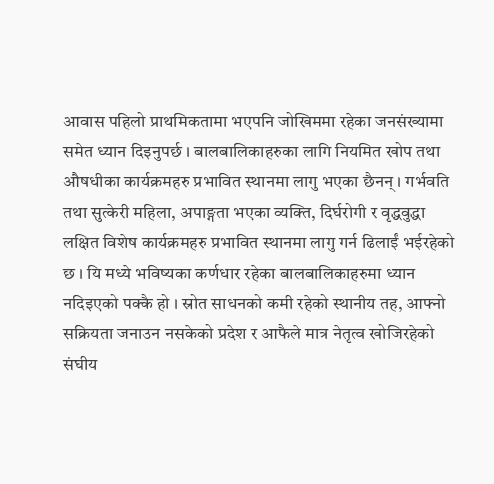आवास पहिलो प्राथमिकतामा भएपनि जोखिममा रहेका जनसंख्यामा समेत ध्यान दिइनुपर्छ । बालबालिकाहरुका लागि नियमित खोप तथा औषधीका कार्यक्रमहरु प्रभावित स्थानमा लागु भएका छैनन् । गर्भवति तथा सुत्केरी महिला, अपाङ्गता भएका व्यक्ति, दिर्घरोगी र वृद्धवुद्धा लक्षित विशेष कार्यक्रमहरु प्रभावित स्थानमा लागु गर्न ढिलाईं भईरहेको छ । यि मध्ये भविष्यका कर्णधार रहेका बालबालिकाहरुमा ध्यान नदिइएको पक्कै हो । स्रोत साधनको कमी रहेको स्थानीय तह, आफ्नो सक्रियता जनाउन नसकेको प्रदेश र आफैले मात्र नेतृत्व खोजिरहेको संघीय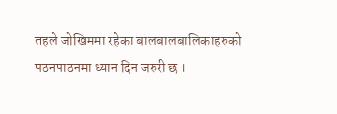तहले जोखिममा रहेका बालबालबालिकाहरुको पठनपाठनमा ध्यान दिन जरुरी छ ।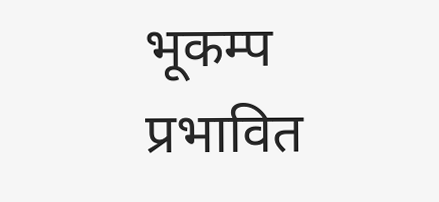भूकम्प प्रभावित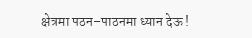क्षेत्रमा पठन–पाठनमा ध्यान देऊ !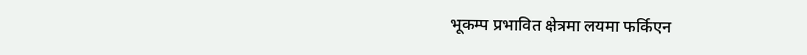भूकम्प प्रभावित क्षेत्रमा लयमा फर्किएन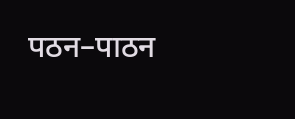पठन–पाठन